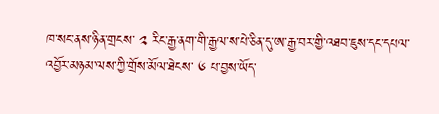ཁ་སང་ནས་ཉིན་གྲངས་ ༢ རིང་རྒྱ་ནག་གི་རྒྱལ་ས་པེ་ཅིན་དུ་ཨ་རྒྱ་བར་གྱི་འཐབ་ཇུས་དང་དཔལ་འབྱོར་མཉམ་ལས་ཀྱི་གྲོས་མོལ་ཐེངས་ ༦ པ་བྱས་ཡོད་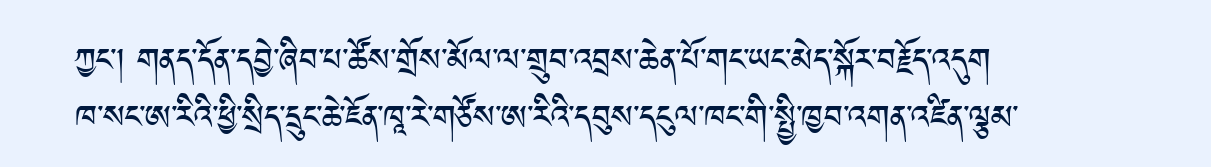ཀྱང་། གནད་དོན་དབྱེ་ཞིབ་པ་ཚོས་གྲོས་མོལ་ལ་གྲུབ་འབྲས་ཆེན་པོ་གང་ཡང་མེད་སྐོར་བརྗོད་འདུག
ཁ་སང་ཨ་རིའི་ཕྱི་སྲིད་དྲུང་ཆེ་ཇོན་ཁཱ་རེ་གཙོས་ཨ་རིའི་དབུས་དངུལ་ཁང་གི་སྤྱི་ཁྱབ་འགན་འཛིན་ལྕམ་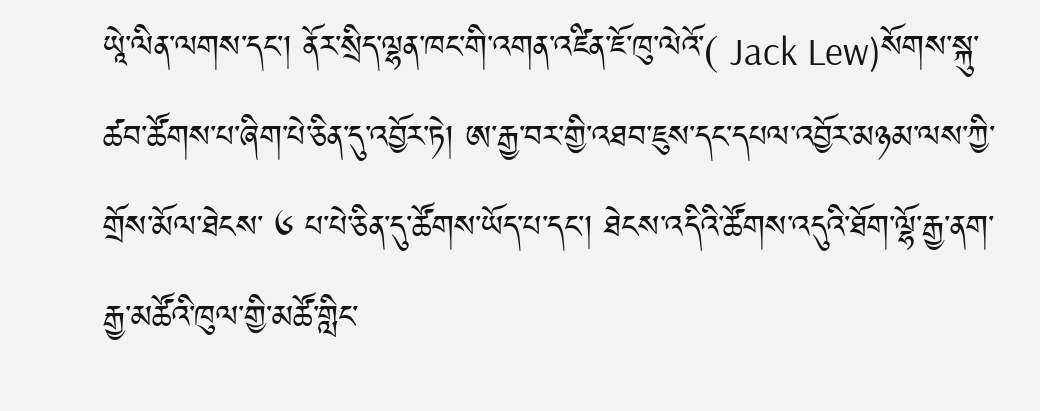ཡཱེ་ལིན་ལགས་དང་། ནོར་སྲིད་ལྷན་ཁང་གི་འགན་འཛིན་ཇོ་ཁུ་ལེའོ་( Jack Lew)སོགས་སྐུ་ཚབ་ཚོགས་པ་ཞིག་པེ་ཅིན་དུ་འབྱོར་ཏེ། ཨ་རྒྱ་བར་གྱི་འཐབ་ཇུས་དང་དཔལ་འབྱོར་མཉམ་ལས་ཀྱི་གྲོས་མོལ་ཐེངས་ ༦ པ་པེ་ཅིན་དུ་ཚོགས་ཡོད་པ་དང་། ཐེངས་འདིའི་ཚོགས་འདུའི་ཐོག་ལྷོ་རྒྱ་ནག་རྒྱ་མཚོའི་ཁུལ་གྱི་མཚོ་གླིང་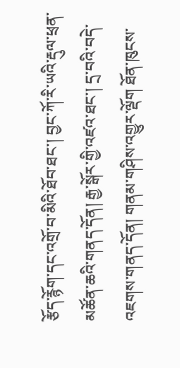རྩོད་རྙོག་དང་འགྲོ་བ་མིའི་ཐོབ་ཐང་། བྱང་ཀོ་རི་ཡའི་རྡུལ་ཕྲན་མཚོན་ཆའི་གནད་དོན། རྒྱ་སྒོར་གྱི་འཛའ་ཐང་། དྲ་བའི་བདེ་འཇགས་གནད་དོན། གནམ་གཤིས་འགྱུར་ལྡོག ཐོན་ཁུངས་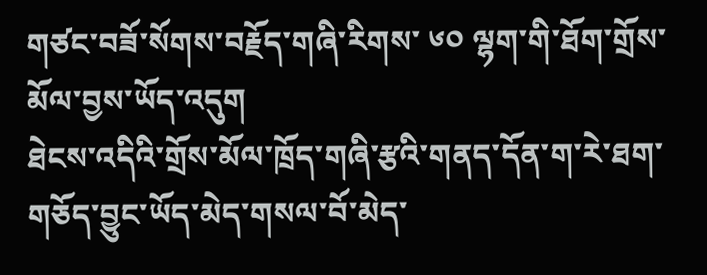གཙང་བཟོ་སོགས་བརྗོད་གཞི་རིགས་ ༦༠ ལྷག་གི་ཐོག་གྲོས་མོལ་བྱས་ཡོད་འདུག
ཐེངས་འདིའི་གྲོས་མོལ་ཁྲོད་གཞི་རྩའི་གནད་དོན་ག་རེ་ཐག་གཅོད་བྱུང་ཡོད་མེད་གསལ་བོ་མེད་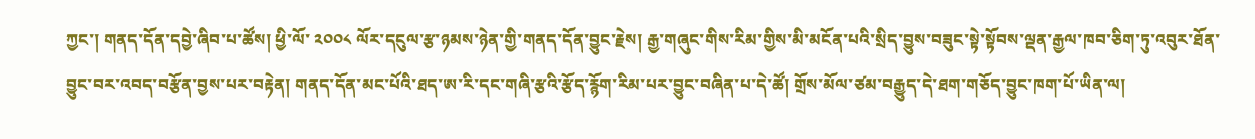ཀྱང་། གནད་དོན་དབྱེ་ཞིབ་པ་ཚོས། ཕྱི་ལོ་ ༢༠༠༨ ལོར་དངུལ་རྩ་ཉམས་ཉེན་གྱི་གནད་དོན་བྱུང་རྗེས། རྒྱ་གཞུང་གིས་རིམ་གྱིས་མི་མངོན་པའི་སྲིད་བྱུས་བཟུང་སྟེ་སྟོབས་ལྡན་རྒྱལ་ཁབ་ཅིག་ཏུ་འབུར་ཐོན་བྱུང་བར་འབད་བརྩོན་བྱས་པར་བརྟེན། གནད་དོན་མང་པོའི་ཐད་ཨ་རི་དང་གཞི་རྩའི་རྩོད་རྙོག་རིམ་པར་བྱུང་བཞིན་པ་དེ་ཚོ། གྲོས་མོལ་ཙམ་བརྒྱུད་དེ་ཐག་གཅོད་བྱུང་ཁག་པོ་ཡིན་ལ།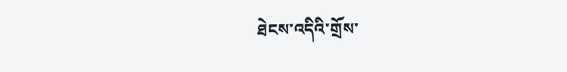ཐེངས་འདིའི་གྲོས་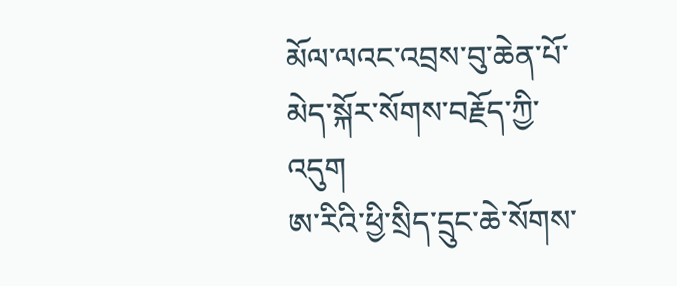མོལ་ལའང་འབྲས་བུ་ཆེན་པོ་མེད་སྐོར་སོགས་བརྗོད་ཀྱི་འདུག
ཨ་རིའི་ཕྱི་སྲིད་དྲུང་ཆེ་སོགས་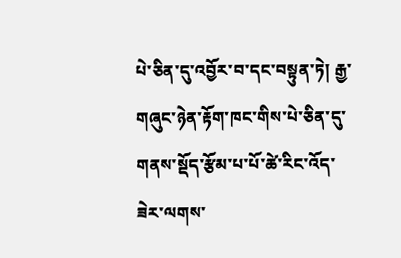པེ་ཅིན་དུ་འབྱོར་བ་དང་བསྟུན་ཏེ། རྒྱ་གཞུང་ཉེན་རྟོག་ཁང་གིས་པེ་ཅིན་དུ་གནས་སྡོད་རྩོམ་པ་པོ་ཚེ་རིང་འོད་ཟེར་ལགས་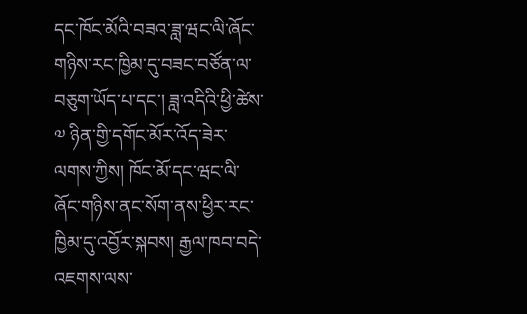དང་ཁོང་མོའི་བཟའ་ཟླ་ཝང་ལི་ཞོང་གཉིས་རང་ཁྱིམ་དུ་བཟང་བཙོན་ལ་བཅུག་ཡོད་པ་དང་། ཟླ་འདིའི་ཕྱི་ཚེས་ ༧ ཉིན་གྱི་དགོང་མོར་འོད་ཟེར་ལགས་ཀྱིས། ཁོང་མོ་དང་ཝང་ལི་ཞོང་གཉིས་ནང་སོག་ནས་ཕྱིར་རང་ཁྱིམ་དུ་འབྱོར་སྐབས། རྒྱལ་ཁབ་བདེ་འཇགས་ལས་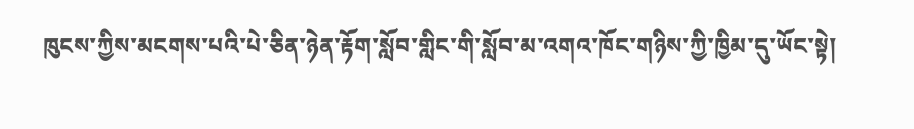ཁུངས་ཀྱིས་མངགས་པའི་པེ་ཅིན་ཉེན་རྟོག་སློབ་གླིང་གི་སློབ་མ་འགའ་ཁོང་གཉིས་ཀྱི་ཁྱིམ་དུ་ཡོང་སྟེ།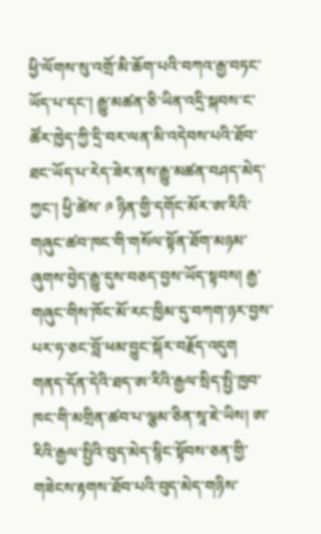ཕྱི་ལོགས་སུ་འགྲོ་མི་ཆོག་པའི་བཀའ་རྒྱ་བཏང་ཡོད་པ་དང་། རྒྱུ་མཚན་ཅི་ཡིན་འདྲི་སྐབས་ང་ཚོར་ཁྱེད་ཀྱི་དྲི་བར་ལན་མི་འདེབས་པའི་ཐོབ་ཐང་ཡོད་པ་རེད་ཟེར་ནས་རྒྱུ་མཚན་བཤད་མེད་ཀྱང་། ཕྱི་ཚེས་ ༩ ཉིན་གྱི་དགོང་མོར་ཨ་རིའི་གཞུང་ཚབ་ཁང་གི་གསོལ་སྟོན་ཐོག་མཉམ་ཞུགས་བྱེད་རྒྱུ་དུས་བཅད་བྱས་ཡོད་སྟབས། རྒྱ་གཞུང་གིས་ཁོང་མོ་རང་ཁྱིམ་དུ་བཀག་ཉར་བྱས་པར་ཧ་ཅང་བློ་ཕམ་བྱུང་སྐོར་བརྗོད་འདུག
གནད་དོན་དེའི་ཐད་ཨ་རིའི་རྒྱལ་སྲིད་སྤྱི་ཁྱབ་ཁང་གི་མགྲིན་ཚབ་པ་ལྕམ་ཅིན་སཱ་ཇེ་ཡིས། ཨ་རིའི་རྒྱལ་སྤྱིའི་བུད་མེད་སྙིང་སྟོབས་ཅན་གྱི་གཟེངས་རྟགས་ཐོབ་པའི་བུད་མེད་གཉིས་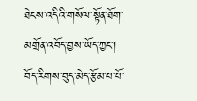ཐེངས་འདིའི་གསོལ་སྟོན་ཐོག་མགྲོན་འབོད་བྱས་ཡོད་ཀྱང་། བོད་རིགས་བུད་མེད་རྩོམ་པ་པོ་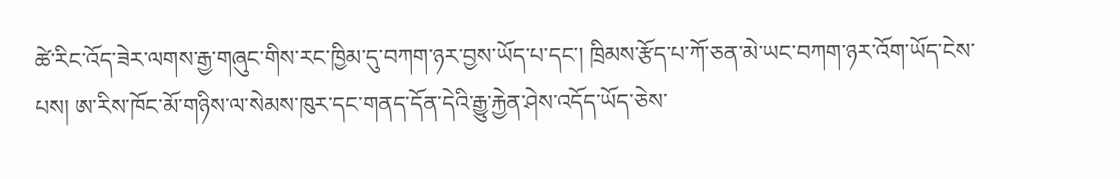ཚེ་རིང་འོད་ཟེར་ལགས་རྒྱ་གཞུང་གིས་རང་ཁྱིམ་དུ་བཀག་ཉར་བྱས་ཡོད་པ་དང་། ཁྲིམས་རྩོད་པ་ཀོ་ཅན་མེ་ཡང་བཀག་ཉར་འོག་ཡོད་ངེས་པས། ཨ་རིས་ཁོང་མོ་གཉིས་ལ་སེམས་ཁུར་དང་གནད་དོན་དེའི་རྒྱུ་རྐྱེན་ཤེས་འདོད་ཡོད་ཅེས་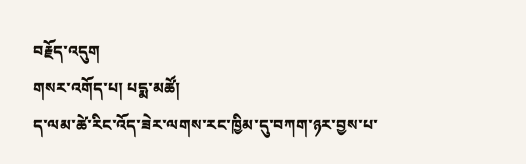བརྗོད་འདུག
གསར་འགོད་པ། པདྨ་མཚོ།
ད་ལམ་ཚེ་རིང་འོད་ཟེར་ལགས་རང་ཁྱིམ་དུ་བཀག་ཉར་བྱས་པ་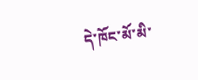དེ་ཁོང་མོ་མི་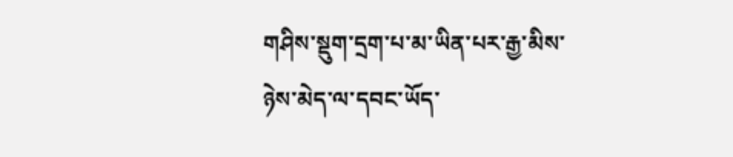གཤིས་སྡུག་དྲག་པ་མ་ཡིན་པར་རྒྱ་མིས་ཉེས་མེད་ལ་དབང་ཡོད་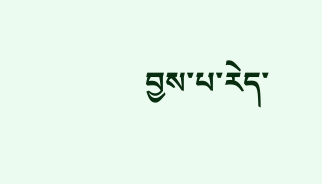བྱས་པ་རེད་